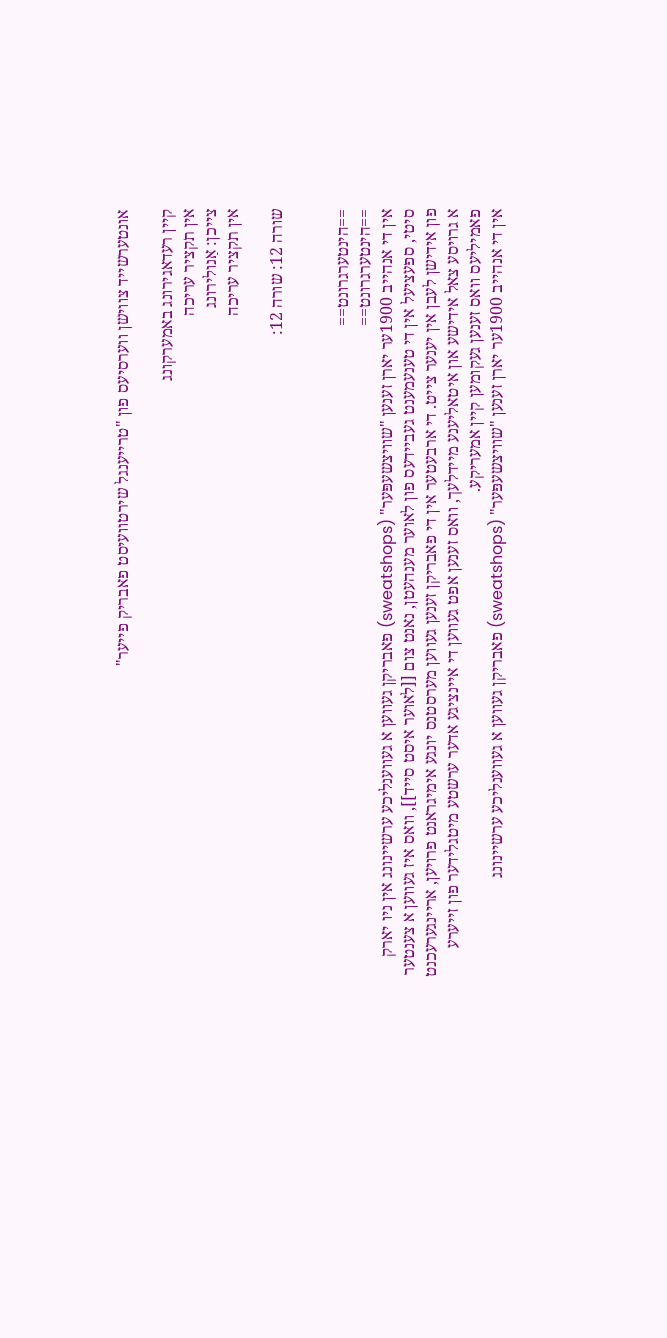אונטערשייד צווישן ווערסיעס פון "טרייענגל שירטוועיסט פאבריק פייער"

קיין רעדאגירונג באמערקונג
אין תקציר עריכה
צייכן: אַנולירונג
אין תקציר עריכה

שורה 12: שורה 12:


==הינטערגרונט==
==הינטערגרונט==
אין די אנהייב 1900ער יארן זענען "שוויצשעפּער" (sweatshops) פאבריקן געווען א געווענליכע ערשיינונג אין ניו יארק סיטי, ספעציעל אין די טענעמענט געביידעס פון לאוער מענהעטן, נאנט צום [[לאוער איסט סייד]], וואס איז געווען א צענטער פון אידישן לעבן אין יענער צייט. די ארבעטער אין די פאבריקן זענען געווען מערסטנס יונגע אימיגראנט פרויען, אריינגערעכנט א גרויסע צאל אידישע און איטאליענע מיידלעך, וואס זענען אפט געווען די איינציגע אדער ערשטע מיטגלידער פון זייערע פאמיליעס וואס זענען געקומען קיין אמעריקע.
אין די אנהייב 1900ער יארן זענען "שוויצשעפּער" (sweatshops) פאבריקן געווען א געווענליכע ערשיינונג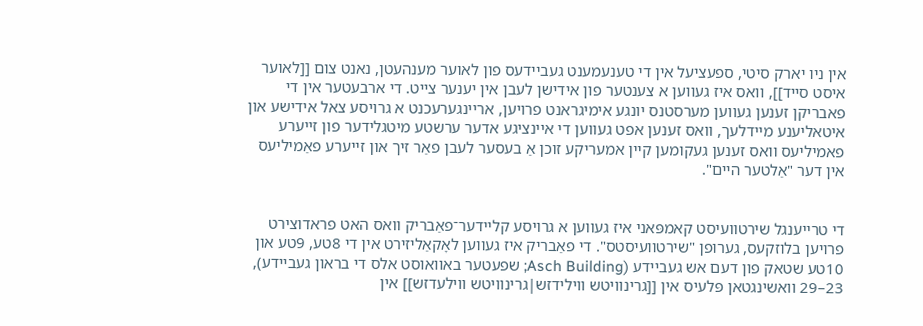אין ניו יארק סיטי, ספעציעל אין די טענעמענט געביידעס פון לאוער מענהעטן, נאנט צום [[לאוער איסט סייד]], וואס איז געווען א צענטער פון אידישן לעבן אין יענער צייט. די ארבעטער אין די פאבריקן זענען געווען מערסטנס יונגע אימיגראנט פרויען, אריינגערעכנט א גרויסע צאל אידישע און איטאליענע מיידלעך, וואס זענען אפט געווען די איינציגע אדער ערשטע מיטגלידער פון זייערע פאמיליעס וואס זענען געקומען קיין אמעריקע זוכן אַ בעסער לעבן פאַר זיך און זייערע פאַמיליעס אין דער "אַלטער היים".


די טרייענגל שירטוועיסט קאמפּאני איז געווען א גרויסע קליידער־פאַבריק וואס האט פראדוצירט פרויען בלוזקעס, גערופן "שירטוועיסטס". די פאַבריק איז געווען לאָקאַליזירט אין די 8טע, 9טע און 10טע שטאק פון דעם אש געביידע (Asch Building; שפעטער באוואוסט אלס די בראון געביידע), 23–29 וואשינגטאן פּלעיס אין [[גרינוויטש ווילידזש|גרינוויטש ווילעדזש]] אין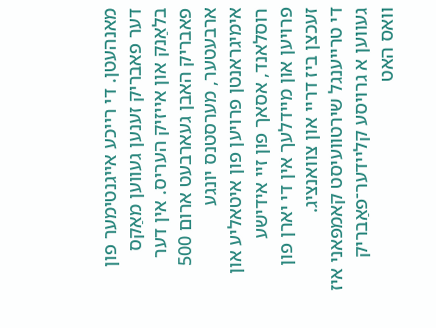מאנהעטן. די רייכע אייגנטימער פון דער פאבריק זענען געווען מאַקס בלאַנק און אייזיק העריס. אין דער פאבריק האבן געארבעט ארום 500 ארבעטער, מערסטנס יונגע אימיגראנטן פרויען פון איטאליע און רוסלאנד, אסאך פון זיי אידישע פרויען און מיידלעך אין די יארן פון זעכצן ביז דריי און צוואנציג.
די טרייענגל שירטוועיסט קאמפּאני איז געווען א גרויסע קליידער־פאַבריק וואס האט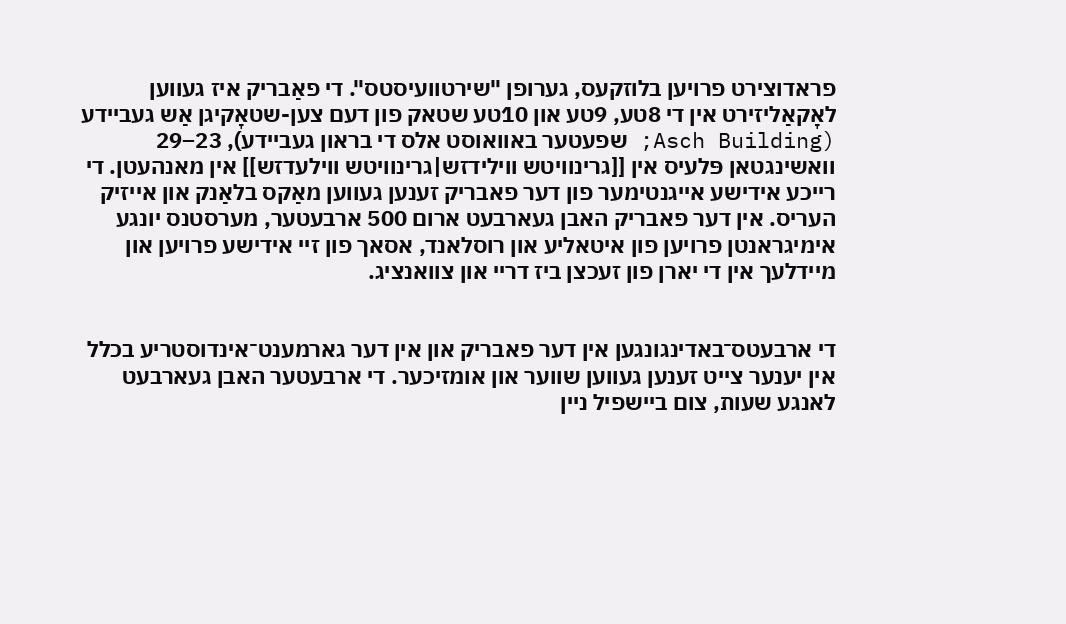פראדוצירט פרויען בלוזקעס, גערופן "שירטוועיסטס". די פאַבריק איז געווען לאָקאַליזירט אין די 8טע, 9טע און 10טע שטאק פון דעם צען-שטאָקיגן אַש געביידע (Asch Building; שפעטער באוואוסט אלס די בראון געביידע), 23–29 וואשינגטאן פּלעיס אין [[גרינוויטש ווילידזש|גרינוויטש ווילעדזש]] אין מאנהעטן. די רייכע אידישע אייגנטימער פון דער פאבריק זענען געווען מאַקס בלאַנק און אייזיק העריס. אין דער פאבריק האבן געארבעט ארום 500 ארבעטער, מערסטנס יונגע אימיגראנטן פרויען פון איטאליע און רוסלאנד, אסאך פון זיי אידישע פרויען און מיידלעך אין די יארן פון זעכצן ביז דריי און צוואנציג.


די ארבעטס־באדינגונגען אין דער פאבריק און אין דער גארמענט־אינדוסטריע בכלל אין יענער צייט זענען געווען שווער און אומזיכער. די ארבעטער האבן געארבעט לאנגע שעות, צום ביישפיל ניין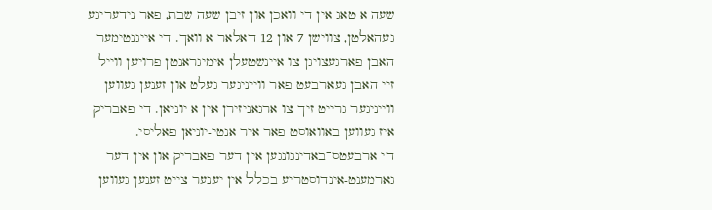שעה א טאג אין די וואכן און זיבן שעה שבת, פאר נידעריגע געהאלטן, צווישן 7 און 12 דאלאר א וואך. די אייגנטימער האבן פארגעצויגן צו איינשטעלן אימיגראנטן פרויען ווייל זיי האבן געארבעט פאר ווייניגער געלט און זענען געווען ווייניגער גרייט זיך צו ארגאניזירן אין א יוניאן. די פאבריק איז געווען באוואוסט פאר איר אנטי-יוניאן פאליסי.
די ארבעטס־באדינגונגען אין דער פאבריק און אין דער גארמענט-אינדוסטריע בכלל אין יענער צייט זענען געווען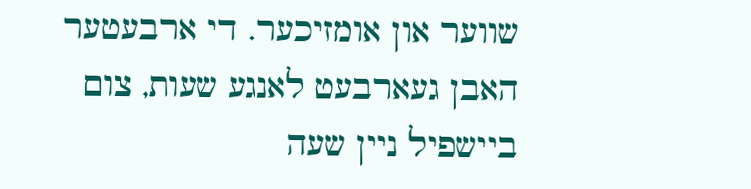שווער און אומזיכער. די ארבעטער האבן געארבעט לאנגע שעות, צום ביישפיל ניין שעה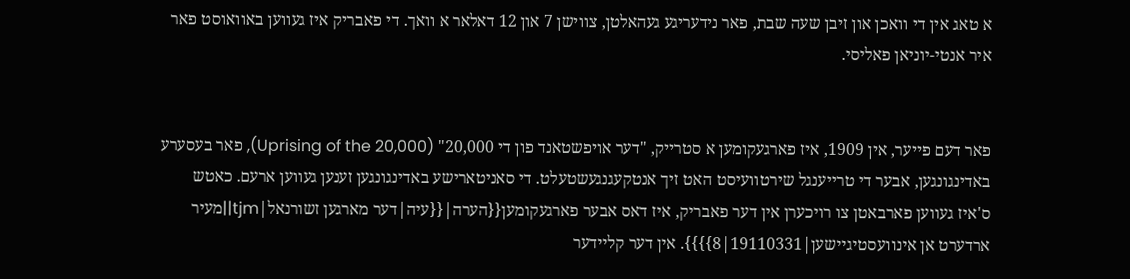א טאג אין די וואכן און זיבן שעה שבת, פאר נידעריגע געהאלטן, צווישן 7 און 12 דאלאר א וואך. די פאבריק איז געווען באוואוסט פאר איר אנטי-יוניאן פאליסי.


פאר דעם פייער, אין 1909, איז פארגעקומען א סטרייק, "דער אויפשטאנד פון די 20,000" (Uprising of the 20,000), פאר בעסערע באדינגונגען, אבער די טרייענגל שירטוועיסט האט זיך אנטקעגנגעשטעלט. די סאניטארישע באדינגונגען זענען געווען ארעם. כאטש ס'איז געווען פארבאטן צו רויכערן אין דער פאבריק, איז דאס אבער פארגעקומען{{הערה|{{עיה|דער מארגען זשורנאל|tjm||מעיר ארדערט אן אינוועסטיגיישען|19110331|8}}}}. אין דער קליידער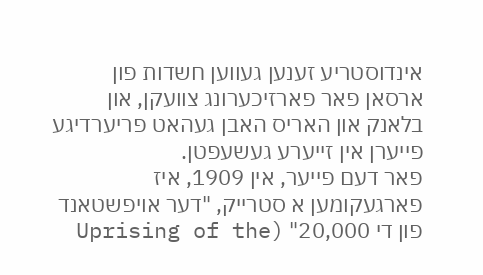אינדוסטריע זענען געווען חשדות פון ארסאן פאר פארזיכערונג צוועקן, און בלאנק און האריס האבן געהאט פריערדיגע פייערן אין זייערע געשעפטן.
פאר דעם פייער, אין 1909, איז פארגעקומען א סטרייק, "דער אויפשטאנד פון די 20,000" (Uprising of the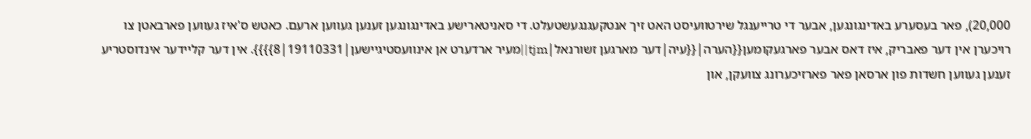20,000), פאר בעסערע באדינגונגען, אבער די טרייענגל שירטוועיסט האט זיך אנטקעגנגעשטעלט. די סאניטארישע באדינגונגען זענען געווען ארעם. כאטש ס'איז געווען פארבאטן צו רויכערן אין דער פאבריק, איז דאס אבער פארגעקומען{{הערה|{{עיה|דער מארגען זשורנאל|tjm||מעיר ארדערט אן אינוועסטיגיישען|19110331|8}}}}. אין דער קליידער אינדוסטריע זענען געווען חשדות פון ארסאן פאר פארזיכערונג צוועקן, און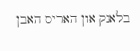בלאנק און האריס האבן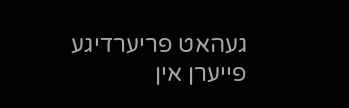געהאט פריערדיגע פייערן אין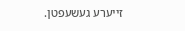זייערע געשעפטן.